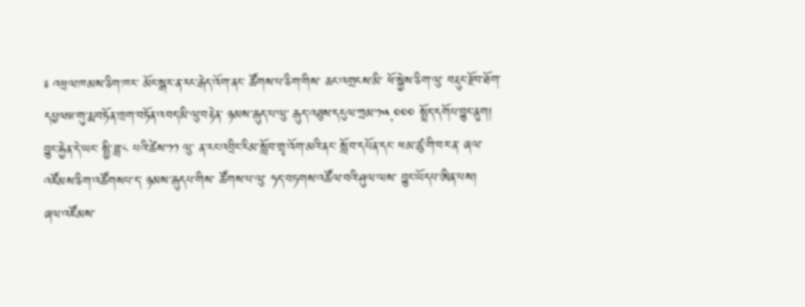༉ འཕྲལ་ཁམས་ཅིག་ཁར་ མོང་སྒར་ན་རང་རྒེད་འོག་ནང་ ཚོགས་པ་ཅིག་གིས་ ཆང་འགྲངས་མི་ ཕོ་སྐྱེས་ཅིག་ལུ་ བརྡུང་རྫོབ་ཐོག་ དཔྱལཝ་གུ་རྨ་བཏོན་ཁྲག་བཏོན་འབད་མི་ལུ་བརྟེན་ ཉམས་རྒུད་པ་ལུ་ རྒུད་འཐུས་དངུལ་ཀྲམ་༡༥,༠༠༠ སྤྲོད་དགོཔ་བྱུང་ནུག།
བྱུང་རྐྱེན་དེ་ཡང་ སྤྱི་ཟླ་༨ པའི་ཚེས་༡༡ ལུ་ ན་རང་འབྲིང་རིམ་སློབ་གྲྭ་འོག་མའི་ནང་ སློབ་དཔོན་དང་ ཕམ་ཚུ་གི་བར་ན་ ཞལ་འཛོམས་ཅིག་འཚོགསཔ་ད་ ཉམས་རྒུདཔ་གིས་ ཚོགས་པ་ལུ་ ཧད་བཏགས་འཚོལ་བའི་ཤུལ་ལས་ བྱུང་ཡོདཔ་ཨིན་པས།
ཞལ་འཛོམས་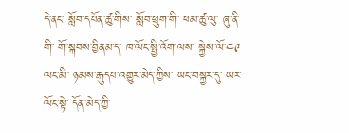དེ་ནང་ སློབ་དཔོན་ཚུ་གིས་ སློབ་ཕྲུག་གི་ ཕམ་ཚུ་ལུ་ ཞུ་ནི་གི་ གོ་སྐབས་བྱིནམ་ད་ ཁ་ལོང་སྤྱི་འོག་ལས་ སྐྱེས་ལོ་༤༩ ལང་མི་ ཉམས་རྒུདཔ་འགྱུར་མེད་ཀྱིས་ ཡང་བསྐྱར་དུ་ ཡར་ལོང་སྟེ་ དོན་མེད་ཀྱི་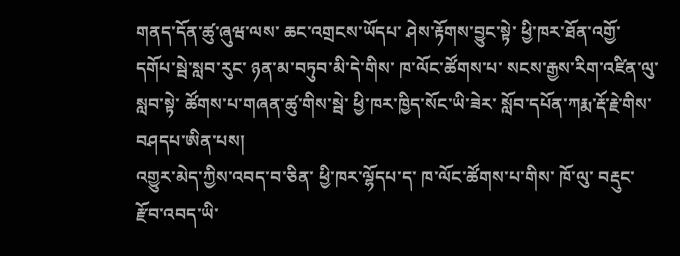གནད་དོན་ཚུ་ཞུཝ་ལས་ ཆང་འགྲངས་ཡོདཔ་ ཤེས་རྟོགས་བྱུང་སྟེ་ ཕྱི་ཁར་ཐོན་འགྱོ་དགོཔ་སྦེ་སླབ་རུང་ ཉན་མ་བཏུབ་མི་དེ་གིས་ ཁ་ལོང་ཚོགས་པ་ སངས་རྒྱས་རིག་འཛིན་ལུ་སླབ་སྟེ་ ཚོགས་པ་གཞན་ཚུ་གིས་སྦེ་ ཕྱི་ཁར་ཁྱིད་སོང་ཡི་ཟེར་ སློབ་དཔོན་ཀརྨ་རྡོ་རྗེ་གིས་ བཤདཔ་ཨིན་པས།
འགྱུར་མེད་ཀྱིས་འབད་བ་ཅིན་ ཕྱི་ཁར་ལྷོདཔ་ད་ ཁ་ལོང་ཚོགས་པ་གིས་ ཁོ་ལུ་ བརྡུང་རྫོབ་འབད་ཡི་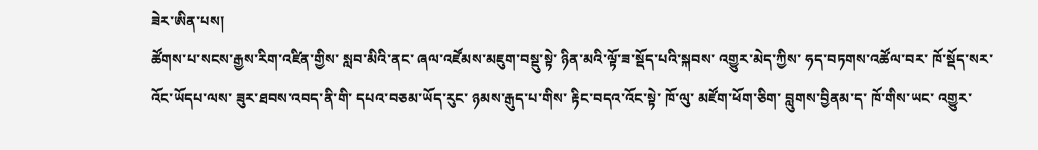ཟེར་ཨིན་པས།
ཚོགས་པ་སངས་རྒྱས་རིག་འཛིན་གྱིས་ སླབ་མིའི་ནང་ ཞལ་འཛོམས་མཇུག་བསྡུ་སྟེ་ ཉིན་མའི་ལྟོ་ཟ་སྡོད་པའི་སྐབས་ འགྱུར་མེད་ཀྱིས་ ཧད་བཏགས་འཚོལ་བར་ ཁོ་སྡོད་སར་ འོང་ཡོདཔ་ལས་ ཟུར་ཐབས་འབད་ནི་གི་ དཔའ་བཅམ་ཡོད་རུང་ ཉམས་རྒུད་པ་གིས་ རྟིང་བདའ་འོང་སྟེ་ ཁོ་ལུ་ མཛོག་ཕོག་ཅིག་ བླུགས་བྱིནམ་ད་ ཁོ་གིས་ཡང་ འགྱུར་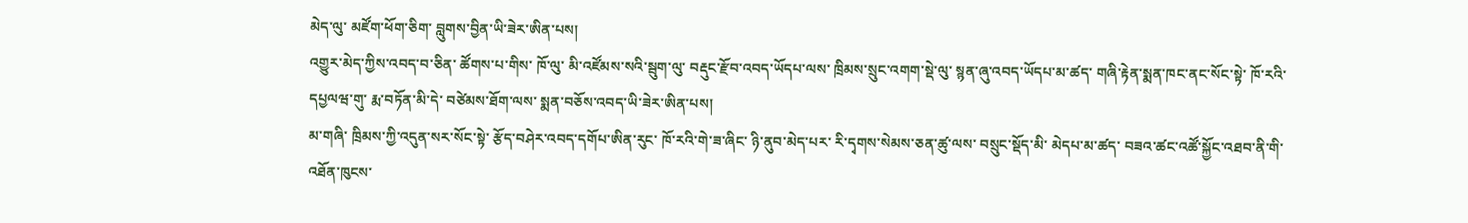མེད་ལུ་ མཛོག་ཕོག་ཅིག་ བླུགས་བྱིན་ཡི་ཟེར་ཨིན་པས།
འགྱུར་མེད་ཀྱིས་འབད་བ་ཅིན་ ཚོགས་པ་གིས་ ཁོ་ལུ་ མི་འཛོམས་སའི་སྦུག་ལུ་ བརྡུང་རྫོབ་འབད་ཡོདཔ་ལས་ ཁྲིམས་སྲུང་འགག་སྡེ་ལུ་ སྙན་ཞུ་འབད་ཡོདཔ་མ་ཚད་ གཞི་རྟེན་སྨན་ཁང་ནང་སོང་སྟེ་ ཁོ་རའི་དཔྱལཝ་གུ་ རྨ་བཏོན་མི་དེ་ བཙེམས་ཐོག་ལས་ སྨན་བཅོས་འབད་ཡི་ཟེར་ཨིན་པས།
མ་གཞི་ ཁྲིམས་ཀྱི་འདུན་སར་སོང་སྟེ་ རྩོད་བཤེར་འབད་དགོཔ་ཨིན་རུང་ ཁོ་རའི་གེ་ཟ་ཞིང་ ཉི་ནུབ་མེད་པར་ རི་དྭགས་སེམས་ཅན་ཚུ་ལས་ བསྲུང་སྡོད་མི་ མེདཔ་མ་ཚད་ བཟའ་ཚང་འཚོ་སྐྱོང་འཐབ་ནི་གི་ འཐོན་ཁུངས་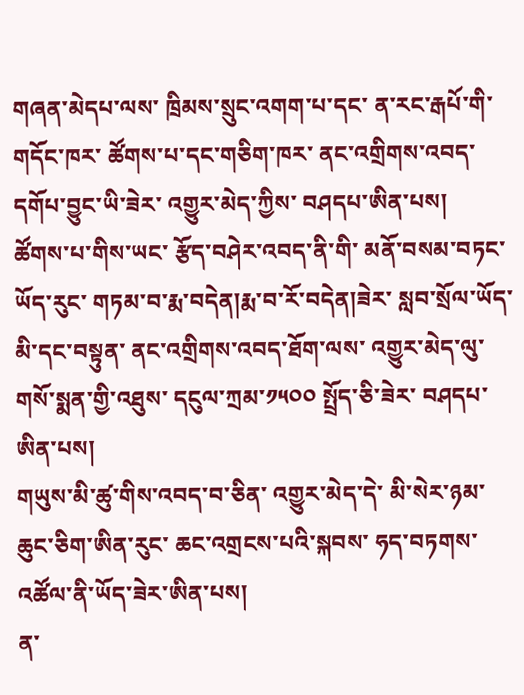གཞན་མེདཔ་ལས་ ཁྲིམས་སྲུང་འགག་པ་དང་ ན་རང་རྒཔོ་གི་གདོང་ཁར་ ཚོགས་པ་དང་གཅིག་ཁར་ ནང་འགྲིགས་འབད་ དགོཔ་བྱུང་ཡི་ཟེར་ འགྱུར་མེད་ཀྱིས་ བཤདཔ་ཨིན་པས།
ཚོགས་པ་གིས་ཡང་ རྩོད་བཤེར་འབད་ནི་གི་ མནོ་བསམ་བཏང་ཡོད་རུང་ གཏམ་བ་རྨ་བདེན།རྨ་བ་རོ་བདེན།ཟེར་ སླབ་སྲོལ་ཡོད་མི་དང་བསྟུན་ ནང་འགྲིགས་འབད་ཐོག་ལས་ འགྱུར་མེད་ལུ་ གསོ་སྨན་གྱི་འཐུས་ དངུལ་ཀྲམ་༡༥༠༠ སྤྲོད་ཅི་ཟེར་ བཤདཔ་ཨིན་པས།
གཡུས་མི་ཚུ་གིས་འབད་བ་ཅིན་ འགྱུར་མེད་དེ་ མི་སེར་ཉམ་ཆུང་ཅིག་ཨིན་རུང་ ཆང་འགྲངས་པའི་སྐབས་ ཧད་བཏགས་འཚོལ་ནི་ཡོད་ཟེར་ཨིན་པས།
ན་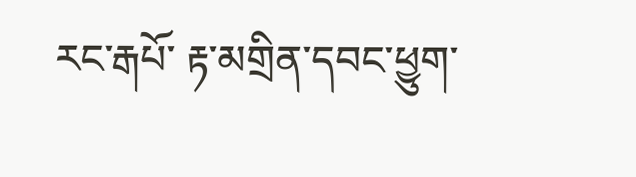རང་རྒཔོ་ རྟ་མགྲིན་དབང་ཕྱུག་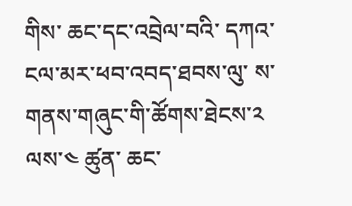གིས་ ཆང་དང་འབྲེལ་བའི་ དཀའ་ངལ་མར་ཕབ་འབད་ཐབས་ལུ་ ས་གནས་གཞུང་གི་ཚོགས་ཐེངས་༢ ལས་༤ ཚུན་ ཆང་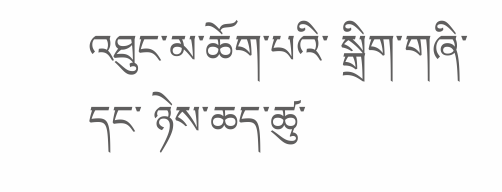འཐུང་མ་ཆོག་པའི་ སྒྲིག་གཞི་དང་ ཉེས་ཆད་ཚུ་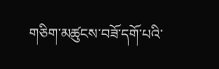གཅིག་མཚུངས་བཟོ་དགོ་པའི་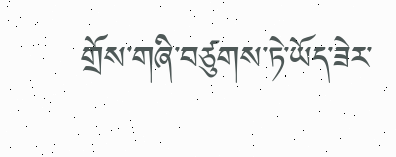གྲོས་གཞི་བཙུགས་ཏེ་ཡོད་ཟེར་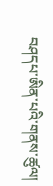བཤདཔ་ཨིན་པའི་གནས་ཚུལ།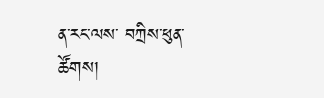ན་རང་ལས་ བཀྲིས་ཕུན་ཚོགས།